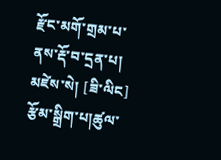རྫོང་མགོ་གྲམ་པ་ནས་རྡོ་བ་དྲན་པ།
མཛེས་སེ། [ཟི་ལིང] རྩོམ་སྒྲིག་པ།ཚུལ་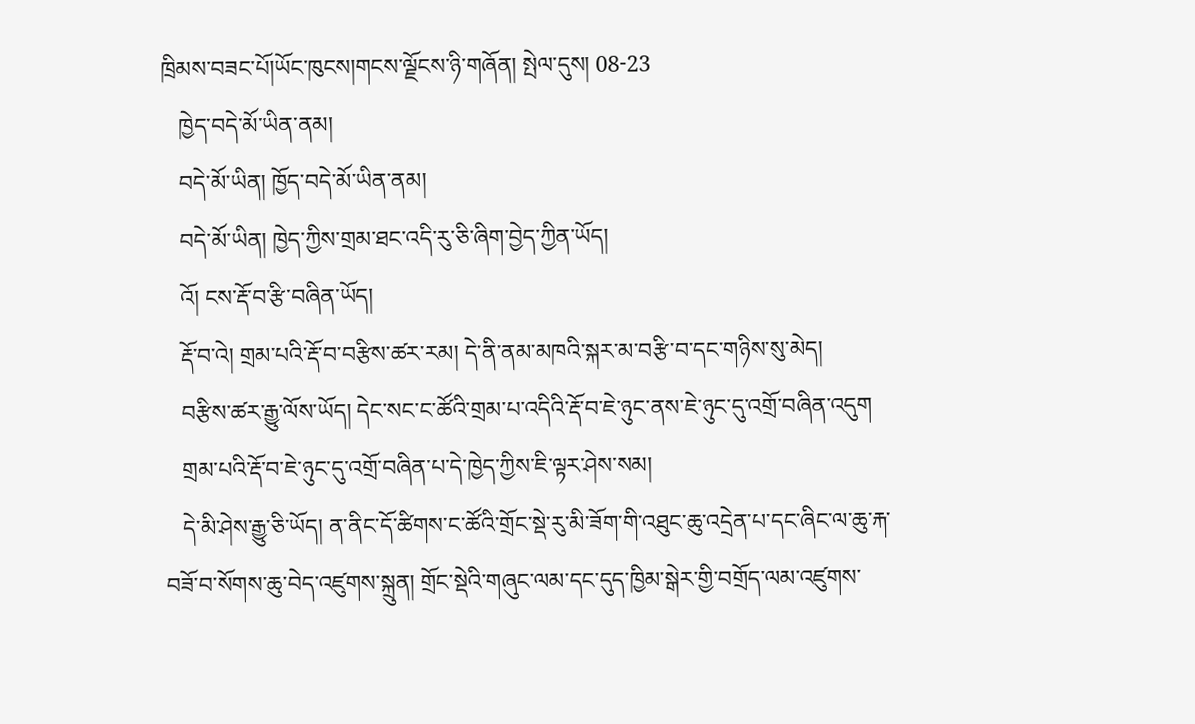ཁྲིམས་བཟང་པོ།ཡོང་ཁུངས།གངས་ལྗོངས་ཉི་གཞོན། སྤེལ་དུས། 08-23
   ཁྱེད་བདེ་མོ་ཡིན་ནམ།
   བདེ་མོ་ཡིན། ཁྱོད་བདེ་མོ་ཡིན་ནམ།
   བདེ་མོ་ཡིན། ཁྱེད་ཀྱིས་གྲམ་ཐང་འདི་རུ་ཅི་ཞིག་བྱེད་ཀྱིན་ཡོད།
   འོ། ངས་རྡོ་བ་རྩི་བཞིན་ཡོད།
   རྡོ་བ་འེ། གྲམ་པའི་རྡོ་བ་བརྩིས་ཚར་རམ། དེ་ནི་ནམ་མཁའི་སྐར་མ་བརྩི་བ་དང་གཉིས་སུ་མེད།
   བརྩིས་ཚར་རྒྱུ་ལོས་ཡོད། དེང་སང་ང་ཚོའི་གྲམ་པ་འདིའི་རྡོ་བ་ཇེ་ཉུང་ནས་ཇེ་ཉུང་དུ་འགྲོ་བཞིན་འདུག
   གྲམ་པའི་རྡོ་བ་ཇེ་ཉུང་དུ་འགྲོ་བཞིན་པ་དེ་ཁྱེད་ཀྱིས་ཇི་ལྟར་ཤེས་སམ།
   དེ་མི་ཤེས་རྒྱུ་ཅི་ཡོད། ན་ནིང་དོ་ཚིགས་ང་ཚོའི་གྲོང་སྡེ་རུ་མི་ཟོག་གི་འཐུང་ཆུ་འདྲེན་པ་དང་ཞིང་ལ་ཆུ་རྐ་བཟོ་བ་སོགས་ཆུ་བེད་འཛུགས་སྐྲུན། གྲོང་སྡེའི་གཞུང་ལམ་དང་དུད་ཁྱིམ་སྒེར་གྱི་བགྲོད་ལམ་འཛུགས་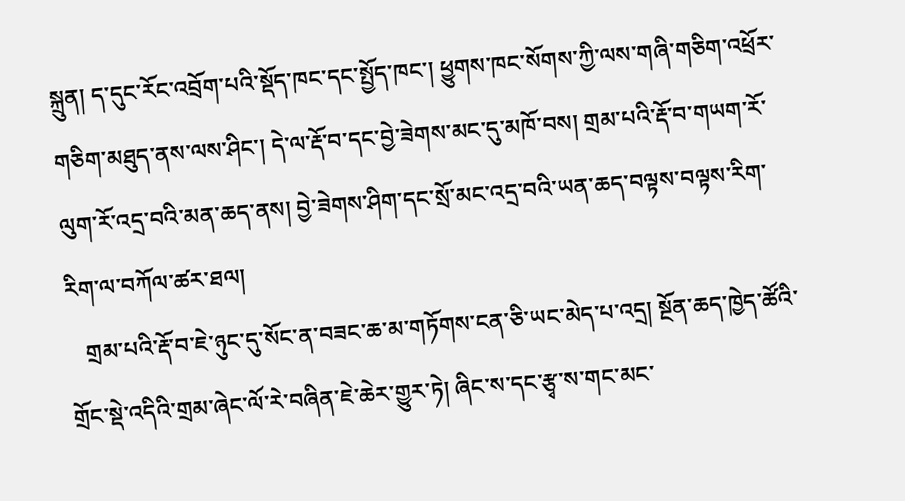སྐྲུན། ད་དུང་རོང་འབྲོག་པའི་སྡོད་ཁང་དང་སྤྱོད་ཁང་། ཕྱུགས་ཁང་སོགས་ཀྱི་ལས་གཞི་གཅིག་འཕྲོར་གཅིག་མཐུད་ནས་ལས་ཤིང་། དེ་ལ་རྡོ་བ་དང་བྱེ་ཟེགས་མང་དུ་མཁོ་བས། གྲམ་པའི་རྡོ་བ་གཡག་རོ་ལུག་རོ་འདྲ་བའི་མན་ཆད་ནས། བྱེ་ཟེགས་ཤིག་དང་སྲོ་མང་འདྲ་བའི་ཡན་ཆད་བལྟས་བལྟས་རིག་རིག་ལ་བཀོལ་ཚར་ཐལ།
   གྲམ་པའི་རྡོ་བ་ཇེ་ཉུང་དུ་སོང་ན་བཟང་ཆ་མ་གཏོགས་ངན་ཅི་ཡང་མེད་པ་འདྲ། སྔོན་ཆད་ཁྱེད་ཚོའི་གྲོང་སྡེ་འདིའི་གྲམ་ཞེང་ལོ་རེ་བཞིན་ཇེ་ཆེར་གྱུར་ཏེ། ཞིང་ས་དང་རྩྭ་ས་གང་མང་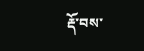རྡོ་བས་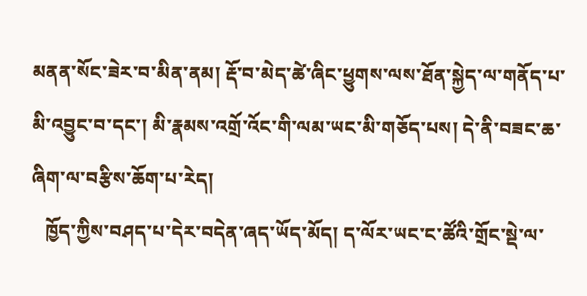མནན་སོང་ཟེར་བ་མིན་ནམ། རྡོ་བ་མེད་ཚེ་ཞིང་ཕྱུགས་ལས་ཐོན་སྐྱེད་ལ་གནོད་པ་མི་འབྱུང་བ་དང་། མི་རྣམས་འགྲོ་འོང་གི་ལམ་ཡང་མི་གཅོད་པས། དེ་ནི་བཟང་ཆ་ཞིག་ལ་བརྩིས་ཆོག་པ་རེད།
   ཁྱོད་ཀྱིས་བཤད་པ་དེར་བདེན་ཞད་ཡོད་མོད། ད་ལོར་ཡང་ང་ཚོའི་གྲོང་སྡེ་ལ་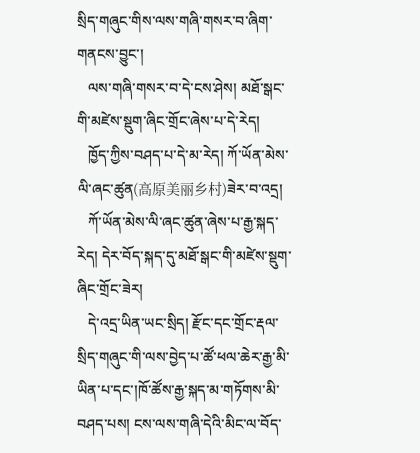སྲིད་གཞུང་གིས་ལས་གཞི་གསར་བ་ཞིག་གནངས་བྱུང་།
   ལས་གཞི་གསར་བ་དེ་ངས་ཤེས། མཐོ་སྒང་གི་མཛེས་སྡུག་ཞིང་གྲོང་ཞེས་པ་དེ་རེད།
   ཁྱོད་ཀྱིས་བཤད་པ་དེ་མ་རེད། ཀོ་ཡོན་མེས་ལི་ཞང་ཚུན(高原美丽乡村)ཟེར་བ་འདྲ།
   ཀོ་ཡོན་མེས་ལི་ཞང་ཚུན་ཞེས་པ་རྒྱ་སྐད་རེད། དེར་བོད་སྐད་དུ་མཐོ་སྒང་གི་མཛེས་སྡུག་ཞིང་གྲོང་ཟེར།
   དེ་འདྲ་ཡིན་ཡང་སྲིད། རྫོང་དང་གྲོང་རྡལ་སྲིད་གཞུང་གི་ལས་བྱེད་པ་ཚོ་ཕལ་ཆེར་རྒྱ་མི་ཡིན་པ་དང་།ཁོ་ཚོས་རྒྱ་སྐད་མ་གཏོགས་མི་བཤད་པས། ངས་ལས་གཞི་དེའི་མིང་ལ་བོད་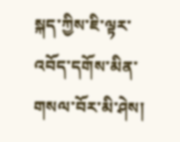སྐད་ཀྱིས་ཇི་ལྟར་འབོད་དགོས་མིན་གསལ་བོར་མི་ཤེས།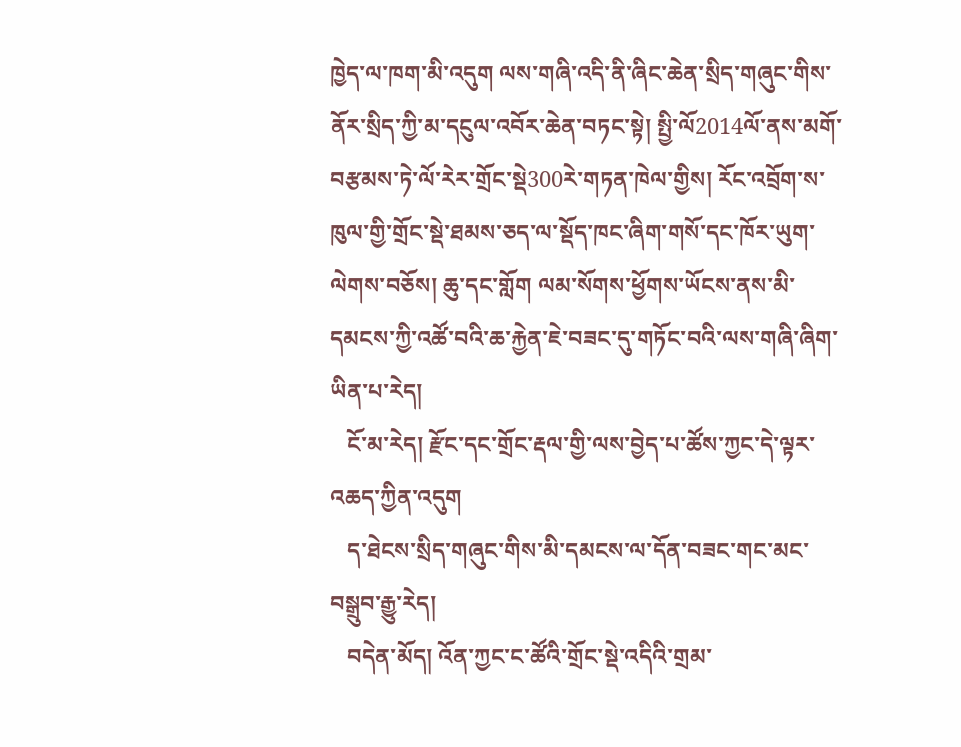ཁྱེད་ལ་ཁག་མི་འདུག ལས་གཞི་འདི་ནི་ཞིང་ཆེན་སྲིད་གཞུང་གིས་ནོར་སྲིད་ཀྱི་མ་དངུལ་འབོར་ཆེན་བཏང་སྟེ། སྤྱི་ལོ2014ལོ་ནས་མགོ་བརྩམས་ཏེ་ལོ་རེར་གྲོང་སྡེ300རེ་གཏན་ཁེལ་གྱིས། རོང་འབྲོག་ས་ཁུལ་གྱི་གྲོང་སྡེ་ཐམས་ཅད་ལ་སྡོད་ཁང་ཞིག་གསོ་དང་ཁོར་ཡུག་ལེགས་བཅོས། ཆུ་དང་གློག ལམ་སོགས་ཕྱོགས་ཡོངས་ནས་མི་དམངས་ཀྱི་འཚོ་བའི་ཆ་རྐྱེན་ཇེ་བཟང་དུ་གཏོང་བའི་ལས་གཞི་ཞིག་ཡིན་པ་རེད།
   ངོ་མ་རེད། རྫོང་དང་གྲོང་རྡལ་གྱི་ལས་བྱེད་པ་ཚོས་ཀྱང་དེ་ལྟར་འཆད་ཀྱིན་འདུག
   ད་ཐེངས་སྲིད་གཞུང་གིས་མི་དམངས་ལ་དོན་བཟང་གང་མང་བསྒྲུབ་རྒྱུ་རེད།
   བདེན་མོད། འོན་ཀྱང་ང་ཚོའི་གྲོང་སྡེ་འདིའི་གྲམ་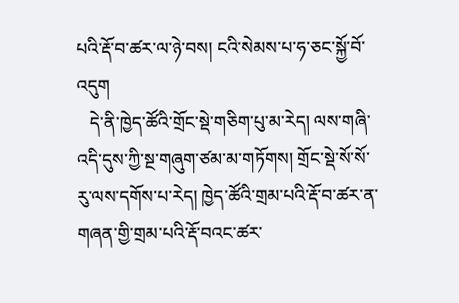པའི་རྡོ་བ་ཚར་ལ་ཉེ་བས། ངའི་སེམས་པ་ཧ་ཅང་སྐྱོ་བོ་འདུག
   དེ་ནི་ཁྱེད་ཚོའི་གྲོང་སྡེ་གཅིག་པུ་མ་རེད། ལས་གཞི་འདི་དུས་ཀྱི་སྔ་གཞུག་ཙམ་མ་གཏོགས། གྲོང་སྡེ་སོ་སོ་རུ་ལས་དགོས་པ་རེད། ཁྱེད་ཚོའི་གྲམ་པའི་རྡོ་བ་ཚར་ན་གཞན་གྱི་གྲམ་པའི་རྡོ་བའང་ཚར་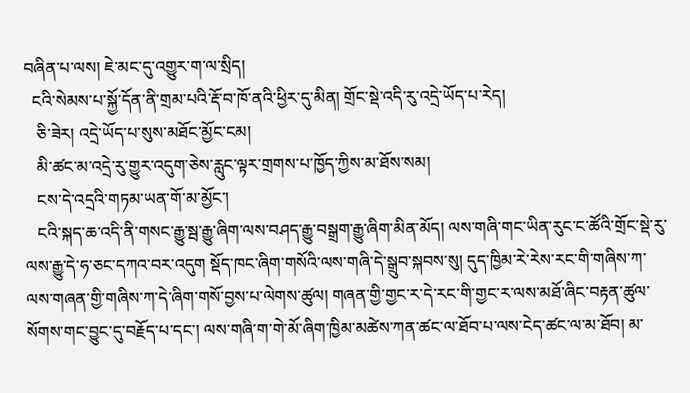བཞིན་པ་ལས། ཇེ་མང་དུ་འགྱུར་ག་ལ་སྲིད།
  ངའི་སེམས་པ་སྐྱོ་དོན་ནི་གྲམ་པའི་རྡོ་བ་ཁོ་ནའི་ཕྱིར་དུ་མིན། གྲོང་སྡེ་འདི་རུ་འདྲེ་ཡོད་པ་རེད།
   ཅི་ཟེར། འདྲེ་ཡོད་པ་སུས་མཐོང་མྱོང་ངམ།
   མི་ཚང་མ་འདྲེ་རུ་གྱུར་འདུག་ཅེས་རླུང་ལྟར་གྲགས་པ་ཁྱོད་ཀྱིས་མ་ཐོས་སམ།
   ངས་དེ་འདྲའི་གཏམ་ཡན་གོ་མ་མྱོང་།
   ངའི་སྐད་ཆ་འདི་ནི་གསང་རྒྱུ་སྦ་རྒྱུ་ཞིག་ལས་བཤད་རྒྱུ་བསྒྲག་རྒྱུ་ཞིག་མིན་མོད། ལས་གཞི་གང་ཡིན་རུང་ང་ཚོའི་གྲོང་སྡེ་རུ་ལས་རྒྱུ་དེ་ཧ་ཅང་དཀའ་བར་འདུག སྡོད་ཁང་ཞིག་གསོའི་ལས་གཞི་དེ་སྒྲུབ་སྐབས་སུ། དུད་ཁྱིམ་རེ་རེས་རང་གི་གཞིས་ཀ་ལས་གཞན་གྱི་གཞིས་ཀ་དེ་ཞིག་གསོ་བྱས་པ་ལེགས་ཚུལ། གཞན་གྱི་གྱང་ར་དེ་རང་གི་གྱང་ར་ལས་མཐོ་ཞིང་བརྟན་ཚུལ་སོགས་གང་བྱུང་དུ་བརྗོད་པ་དང་། ལས་གཞི་ག་གེ་མོ་ཞིག་ཁྱིམ་མཚེས་ཀན་ཚང་ལ་ཐོབ་པ་ལས་ངེད་ཚང་ལ་མ་ཐོབ། མ་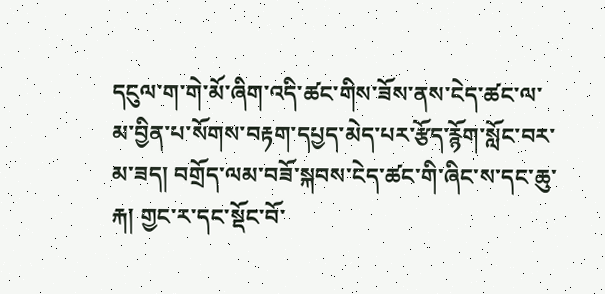དངུལ་ག་གེ་མོ་ཞིག་འདི་ཚང་གིས་ཟོས་ནས་ངེད་ཚང་ལ་མ་བྱིན་པ་སོགས་བརྟག་དཔྱད་མེད་པར་རྩོད་རྙོག་སློང་བར་མ་ཟད། བགྲོད་ལམ་བཟོ་སྐབས་ངེད་ཚང་གི་ཞིང་ས་དང་ཆུ་རྐ། གྱང་ར་དང་སྡོང་བོ་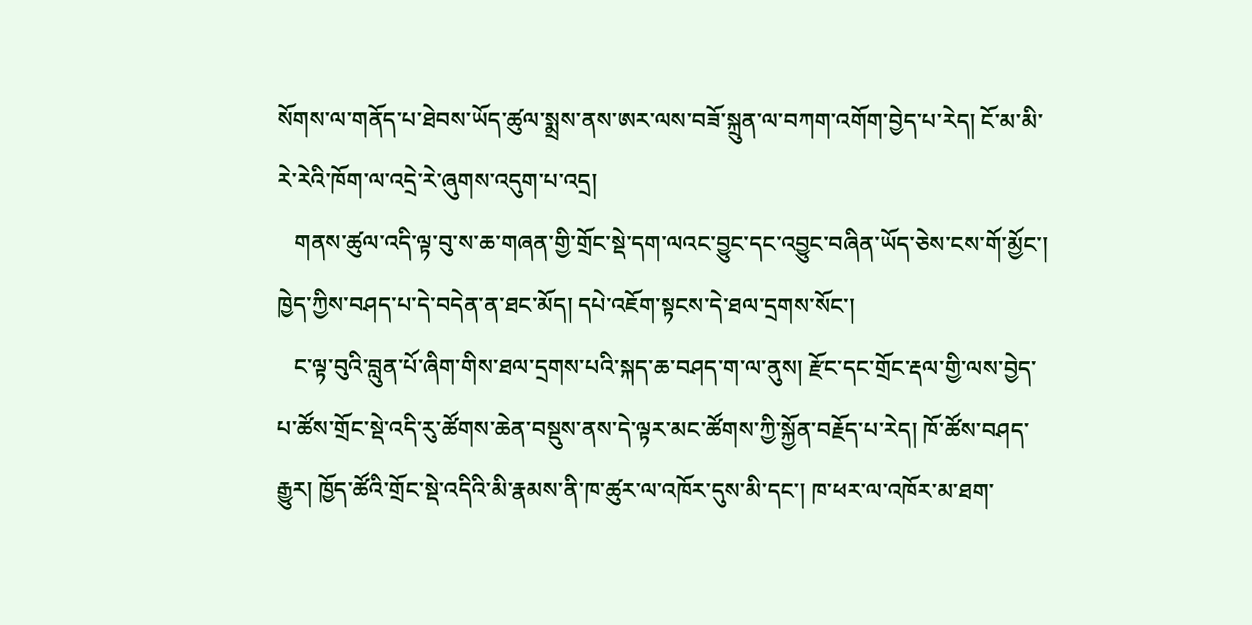སོགས་ལ་གནོད་པ་ཐེབས་ཡོད་ཚུལ་སྨྲས་ནས་ཨར་ལས་བཟོ་སྐྲུན་ལ་བཀག་འགོག་བྱེད་པ་རེད། ངོ་མ་མི་རེ་རེའི་ཁོག་ལ་འདྲེ་རེ་ཞུགས་འདུག་པ་འདྲ།
   གནས་ཚུལ་འདི་ལྟ་བུ་ས་ཆ་གཞན་གྱི་གྲོང་སྡེ་དག་ལའང་བྱུང་དང་འབྱུང་བཞིན་ཡོད་ཅེས་ངས་གོ་མྱོང་། ཁྱེད་ཀྱིས་བཤད་པ་དེ་བདེན་ན་ཐང་མོད། དཔེ་འཇོག་སྟངས་དེ་ཐལ་དྲགས་སོང་།
   ང་ལྟ་བུའི་བླུན་པོ་ཞིག་གིས་ཐལ་དྲགས་པའི་སྐད་ཆ་བཤད་ག་ལ་ནུས། རྫོང་དང་གྲོང་རྡལ་གྱི་ལས་བྱེད་པ་ཚོས་གྲོང་སྡེ་འདི་རུ་ཚོགས་ཆེན་བསྡུས་ནས་དེ་ལྟར་མང་ཚོགས་ཀྱི་སྐྱོན་བརྗོད་པ་རེད། ཁོ་ཚོས་བཤད་རྒྱུར། ཁྱོད་ཚོའི་གྲོང་སྡེ་འདིའི་མི་རྣམས་ནི་ཁ་ཚུར་ལ་འཁོར་དུས་མི་དང་། ཁ་ཕར་ལ་འཁོར་མ་ཐག་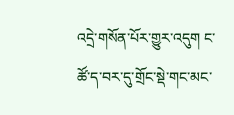འདྲེ་གསོན་པོར་གྱུར་འདུག ང་ཚོ་ད་བར་དུ་གྲོང་སྡེ་གང་མང་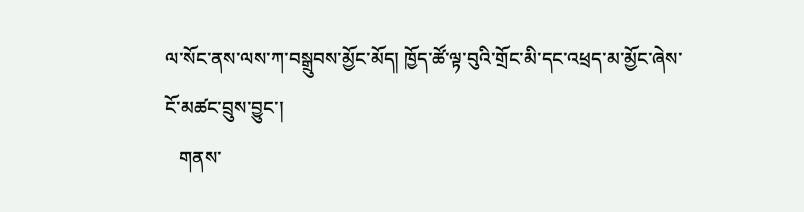ལ་སོང་ནས་ལས་ཀ་བསྒྲུབས་མྱོང་མོད། ཁྱོད་ཚོ་ལྟ་བུའི་གྲོང་མི་དང་འཕྲད་མ་མྱོང་ཞེས་ངོ་མཚང་བྲུས་བྱུང་།
   གནས་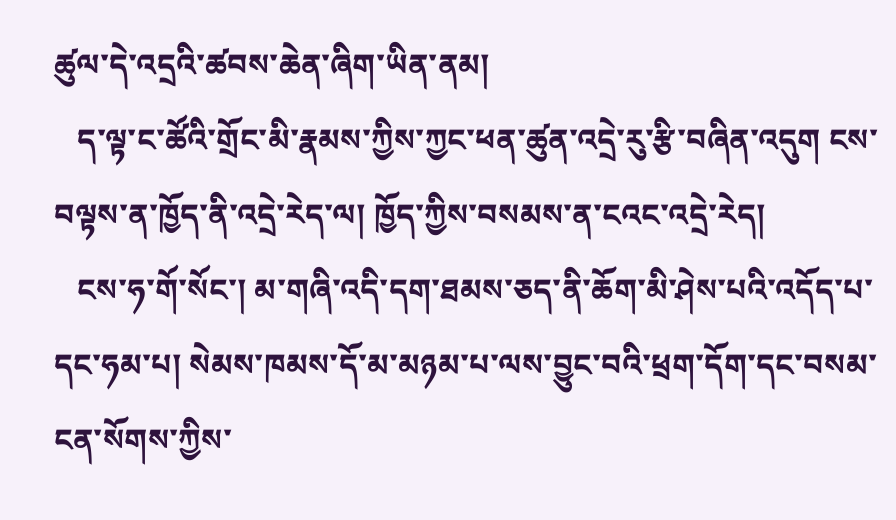ཚུལ་དེ་འདྲའི་ཚབས་ཆེན་ཞིག་ཡིན་ནམ།
   ད་ལྟ་ང་ཚོའི་གྲོང་མི་རྣམས་ཀྱིས་ཀྱང་ཕན་ཚུན་འདྲེ་རུ་རྩི་བཞིན་འདུག ངས་བལྟས་ན་ཁྱོད་ནི་འདྲེ་རེད་ལ། ཁྱོད་ཀྱིས་བསམས་ན་ངའང་འདྲེ་རེད།
   ངས་ཧ་གོ་སོང་། མ་གཞི་འདི་དག་ཐམས་ཅད་ནི་ཆོག་མི་ཤེས་པའི་འདོད་པ་དང་ཧམ་པ། སེམས་ཁམས་དོ་མ་མཉམ་པ་ལས་བྱུང་བའི་ཕྲག་དོག་དང་བསམ་ངན་སོགས་ཀྱིས་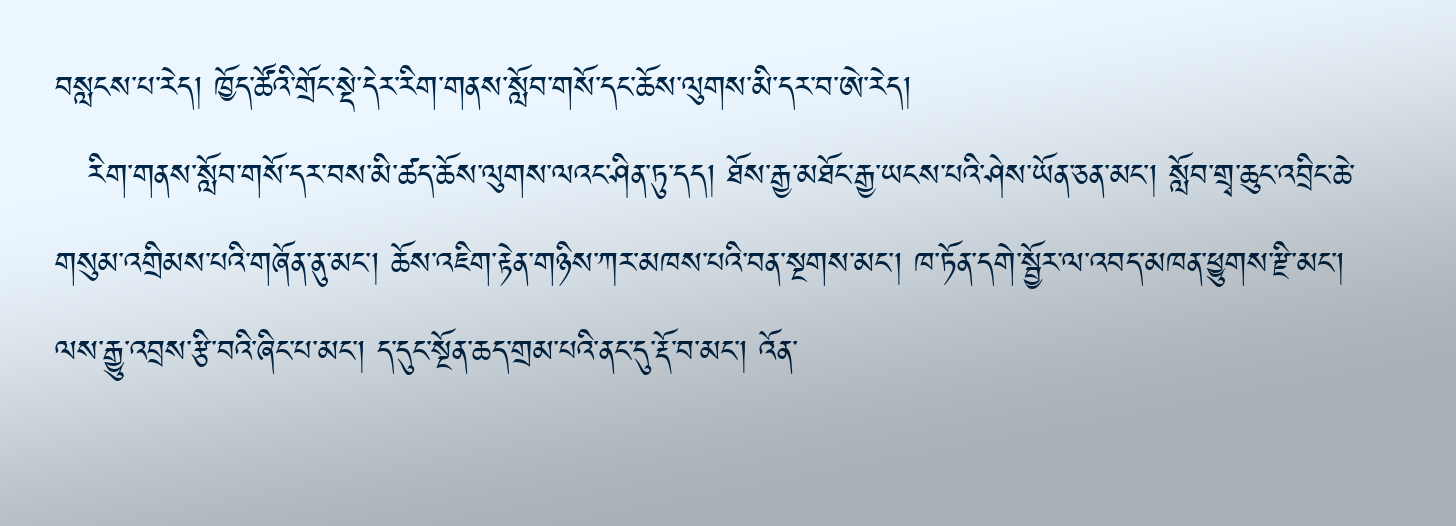བསླངས་པ་རེད། ཁྱོད་ཚོའི་གྲོང་སྡེ་དེར་རིག་གནས་སློབ་གསོ་དང་ཆོས་ལུགས་མི་དར་བ་ཨེ་རེད།
   རིག་གནས་སློབ་གསོ་དར་བས་མི་ཚད་ཆོས་ལུགས་ལའང་ཤིན་ཏུ་དད། ཐོས་རྒྱ་མཐོང་རྒྱ་ཡངས་པའི་ཤེས་ཡོན་ཅན་མང་། སློབ་གྲྭ་ཆུང་འབྲིང་ཆེ་གསུམ་འགྲིམས་པའི་གཞོན་ནུ་མང་། ཆོས་འཇིག་རྟེན་གཉིས་ཀར་མཁས་པའི་བན་སྔགས་མང་། ཁ་ཏོན་དགེ་སྦྱོར་ལ་འབད་མཁན་ཕྱུགས་རྫི་མང་། ལས་རྒྱུ་འབྲས་རྩི་བའི་ཞིང་པ་མང་། ད་དུང་སྔོན་ཆད་གྲམ་པའི་ནང་དུ་རྡོ་བ་མང་། འོན་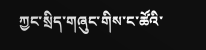ཀྱང་སྲིད་གཞུང་གིས་ང་ཚོའི་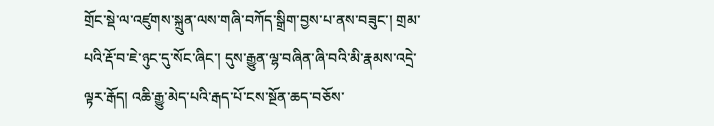གྲོང་སྡེ་ལ་འཛུགས་སྐྲུན་ལས་གཞི་བཀོད་སྒྲིག་བྱས་པ་ནས་བཟུང་། གྲམ་པའི་རྡོ་བ་ཇེ་ཉུང་དུ་སོང་ཞིང་། དུས་རྒྱུན་ལྷ་བཞིན་ཞི་བའི་མི་རྣམས་འདྲེ་ལྟར་རྒོད། འཆི་རྒྱུ་མེད་པའི་རྒད་པོ་ངས་སྔོན་ཆད་བཅོས་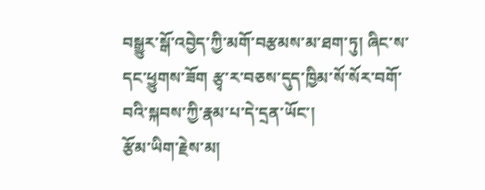བསྒྱུར་སྒོ་འབྱེད་ཀྱི་མགོ་བརྩམས་མ་ཐག་ཏུ། ཞིང་ས་དང་ཕྱུགས་ཟོག རྩྭ་ར་བཅས་དུད་ཁྱིམ་སོ་སོར་བགོ་བའི་སྐབས་ཀྱི་རྣམ་པ་དེ་དྲན་ཡོང་།
རྩོམ་ཡིག་རྗེས་མ།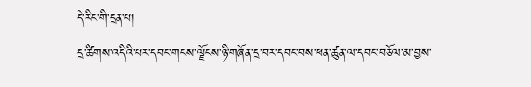དེ་རིང་གི་དྲན་པ།
དྲ་ཚིགས་འདིའི་པར་དབང་གངས་ལྗོངས་ཉི་གཞོན་དྲ་བར་དབང་བས་ཕན་ཚུན་ལ་དབང་བཅོལ་མ་བྱས་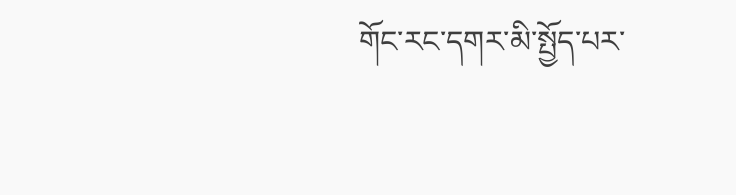གོང་རང་དགར་མི་སྤྱོད་པར་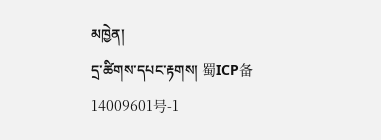མཁྱེན།
དྲ་ཚིགས་དཔང་རྟགས། 蜀ICP备14009601号-1